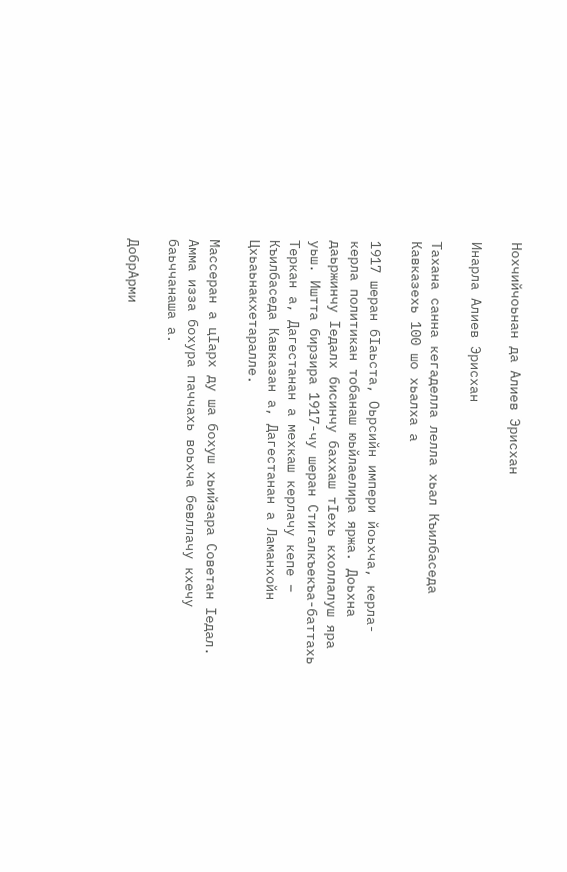Нохчийчоьнан да Алиев Эрисхан

Инарла Алиев Эрисхан

Тахана санна кегаделла лелла хьал Къилбаседа Кавказехь 100 шо хьалха а

1917 шеран бIаьста, Оьрсийн импери йоьхча, керла-керла политикан тобанаш юьйлаелира яржа. Доьхна даьржинчу Iедалх бисинчу баххаш тIехь кхоллалуш яра уьш. Иштта бирзира 1917-чу шеран Стигалкъекъа-баттахь Теркан а, Дагестанан а мехкаш керлачу кепе – Къилбаседа Кавказан а, Дагестанан а Ламанхойн Цхьаьнакхетаралле.

Массеран а цIарх ду ша бохуш хьийзара Советан Iедал. Амма изза бохура паччахь воьхча бевллачу кхечу баьччанаша а.

ДобрАрми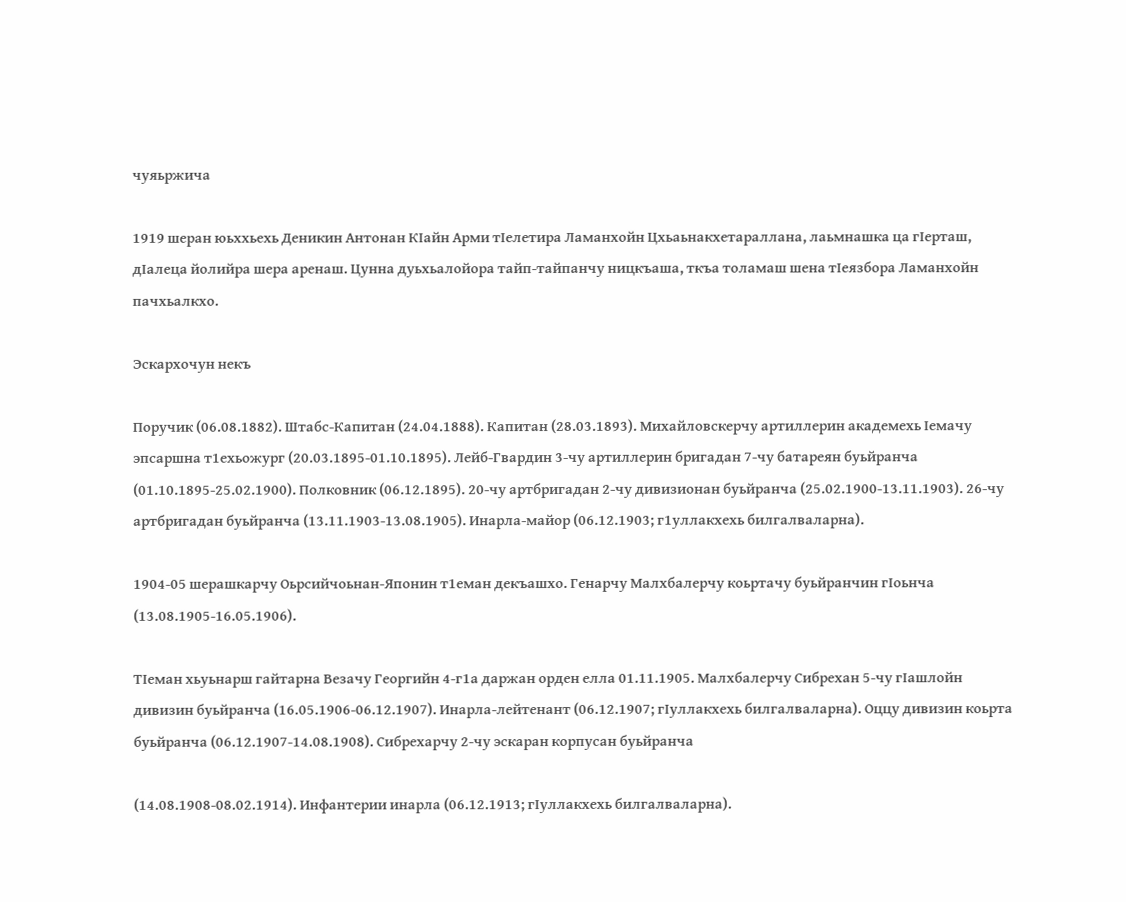чуяьржича

1919 шеран юьххьехь Деникин Антонан КIайн Арми тIелетира Ламанхойн Цхьаьнакхетараллана, лаьмнашка ца гIерташ, дIалеца йолийра шера аренаш. Цунна дуьхьалойора тайп-тайпанчу ницкъаша, ткъа толамаш шена тIеязбора Ламанхойн пачхьалкхо.

Эскархочун некъ

Поручик (06.08.1882). Штабс-Капитан (24.04.1888). Капитан (28.03.1893). Михайловскерчу артиллерин академехь Iемачу эпсаршна т1ехьожург (20.03.1895-01.10.1895). Лейб-Гвардин 3-чу артиллерин бригадан 7-чу батареян буьйранча (01.10.1895-25.02.1900). Полковник (06.12.1895). 20-чу артбригадан 2-чу дивизионан буьйранча (25.02.1900-13.11.1903). 26-чу артбригадан буьйранча (13.11.1903-13.08.1905). Инарла-майор (06.12.1903; г1уллакхехь билгалваларна).

1904-05 шерашкарчу Оьрсийчоьнан-Японин т1еман декъашхо. Генарчу Малхбалерчу коьртачу буьйранчин гIоьнча (13.08.1905-16.05.1906).

ТIеман хьуьнарш гайтарна Везачу Георгийн 4-г1а даржан орден елла 01.11.1905. Малхбалерчу Сибрехан 5-чу гIашлойн дивизин буьйранча (16.05.1906-06.12.1907). Инарла-лейтенант (06.12.1907; гIуллакхехь билгалваларна). Оццу дивизин коьрта буьйранча (06.12.1907-14.08.1908). Сибрехарчу 2-чу эскаран корпусан буьйранча

(14.08.1908-08.02.1914). Инфантерии инарла (06.12.1913; гIуллакхехь билгалваларна).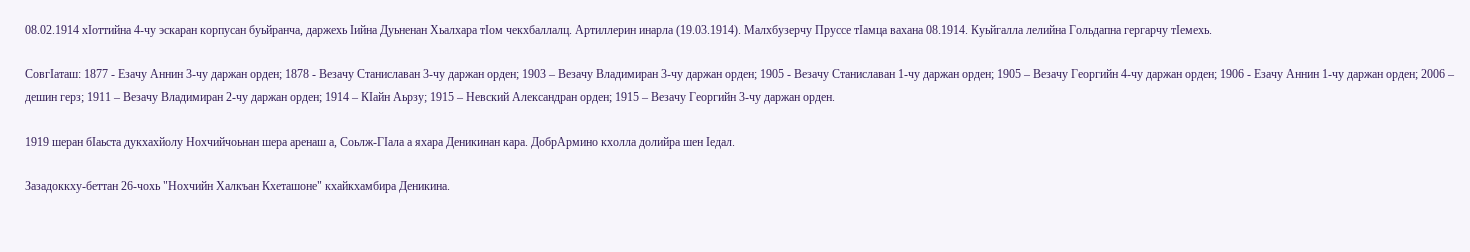08.02.1914 хIоттийна 4-чу эскаран корпусан буьйранча, даржехь Iийна Дуьненан Хьалхара тIом чекхбаллалц. Артиллерин инарла (19.03.1914). Малхбузерчу Пруссе тIамца вахана 08.1914. Куьйгалла лелийна Гольдапна гергарчу тIемехь.

СовгIаташ: 1877 - Езачу Аннин 3-чу даржан орден; 1878 - Везачу Станиславан 3-чу даржан орден; 1903 – Везачу Владимиран 3-чу даржан орден; 1905 - Везачу Станиславан 1-чу даржан орден; 1905 – Везачу Георгийн 4-чу даржан орден; 1906 - Езачу Аннин 1-чу даржан орден; 2006 – дешин герз; 1911 – Везачу Владимиран 2-чу даржан орден; 1914 – КIайн Аьрзу; 1915 – Невский Александран орден; 1915 – Везачу Георгийн 3-чу даржан орден.

1919 шеран бIаьста дукхахйолу Нохчийчоьнан шера аренаш а, Соьлж-ГIала а яхара Деникинан кара. ДобрАрмино кхолла долийра шен Iедал.

Зазадоккху-беттан 26-чохь "Нохчийн Халкъан Кхеташоне" кхайкхамбира Деникина.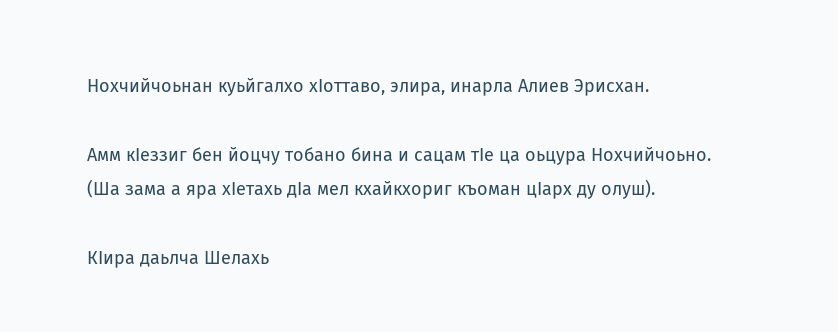Нохчийчоьнан куьйгалхо хIоттаво, элира, инарла Алиев Эрисхан.

Амм кIеззиг бен йоцчу тобано бина и сацам тIе ца оьцура Нохчийчоьно. (Ша зама а яра хIетахь дIа мел кхайкхориг къоман цIарх ду олуш).

КIира даьлча Шелахь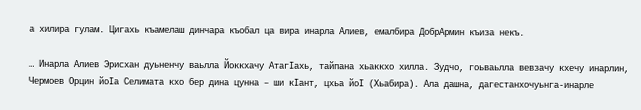а хилира гулам. Цигахь къамелаш динчара къобал ца вира инарла Алиев, емалбира ДобрАрмин къиза некъ.

… Инарла Алиев Эрисхан дуьненчу ваьлла Йоккхачу АтагIахь, тайпана хьаккхо хилла. Зудчо, гоьваьлла вевзачу кхечу инарлин, Чермоев Орцин йоIа Селимата кхо бер дина цунна – ши кIант, цхьа йоI (Хьабира). Ала дашна, дагестанхочуьнга-инарле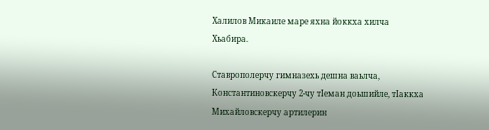Халилов Микаиле маре яхна йоккха хилча Хьабира.

Ставрополерчу гимназехь дешна ваьлча, Константиновскерчу 2-чу тIеман доьшийле, тIаккха Михайловскерчу артилерин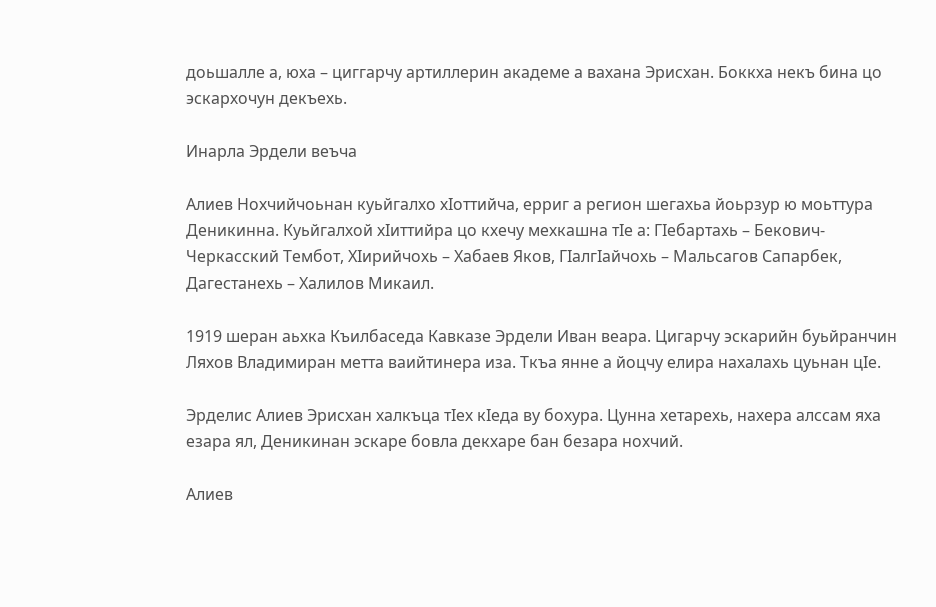доьшалле а, юха – циггарчу артиллерин академе а вахана Эрисхан. Боккха некъ бина цо эскархочун декъехь.

Инарла Эрдели веъча

Алиев Нохчийчоьнан куьйгалхо хIоттийча, ерриг а регион шегахьа йоьрзур ю моьттура Деникинна. Куьйгалхой хIиттийра цо кхечу мехкашна тIе а: ГIебартахь – Бекович-Черкасский Тембот, ХIирийчохь – Хабаев Яков, ГIалгIайчохь – Мальсагов Сапарбек, Дагестанехь – Халилов Микаил.

1919 шеран аьхка Къилбаседа Кавказе Эрдели Иван веара. Цигарчу эскарийн буьйранчин Ляхов Владимиран метта ваийтинера иза. Ткъа янне а йоцчу елира нахалахь цуьнан цIе.

Эрделис Алиев Эрисхан халкъца тIех кIеда ву бохура. Цунна хетарехь, нахера алссам яха езара ял, Деникинан эскаре бовла декхаре бан безара нохчий.

Алиев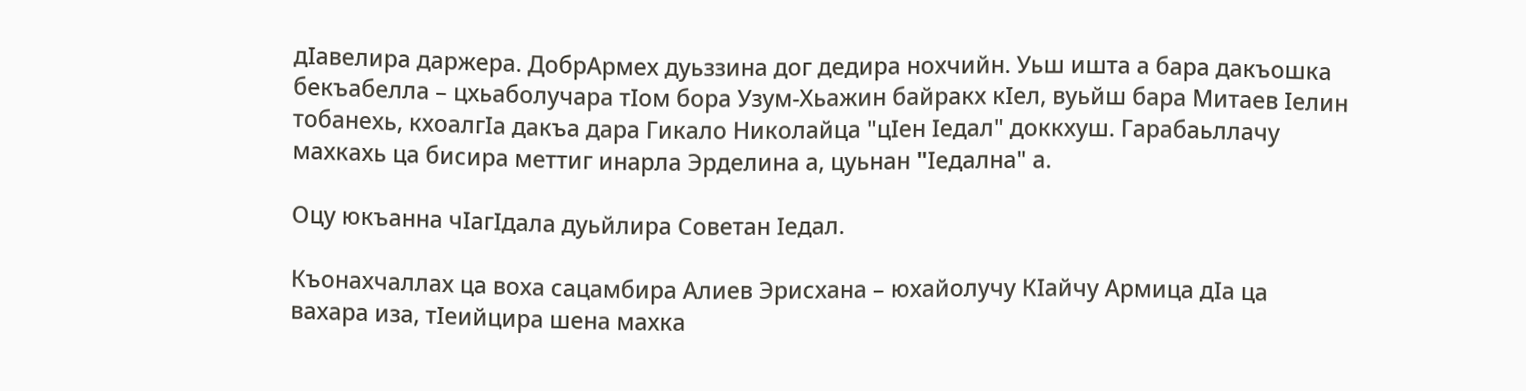дIавелира даржера. ДобрАрмех дуьззина дог дедира нохчийн. Уьш ишта а бара дакъошка бекъабелла – цхьаболучара тIом бора Узум-Хьажин байракх кIел, вуьйш бара Митаев Iелин тобанехь, кхоалгIа дакъа дара Гикало Николайца "цIен Iедал" доккхуш. Гарабаьллачу махкахь ца бисира меттиг инарла Эрделина а, цуьнан "Iедална" а.

Оцу юкъанна чIагIдала дуьйлира Советан Iедал.

Къонахчаллах ца воха сацамбира Алиев Эрисхана – юхайолучу КIайчу Армица дIа ца вахара иза, тIеийцира шена махка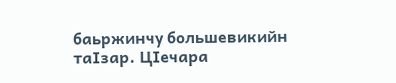баьржинчу большевикийн таIзар. ЦIечара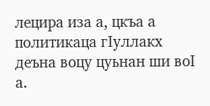лецира иза а, цкъа а политикаца гIуллакх деъна воцу цуьнан ши воI а.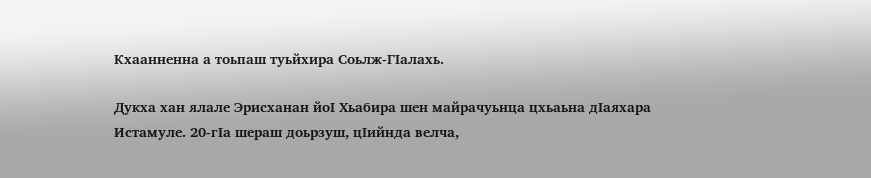Кхаанненна а тоьпаш туьйхира Соьлж-ГIалахь.

Дукха хан ялале Эрисханан йоI Хьабира шен майрачуьнца цхьаьна дIаяхара Истамуле. 20-гIа шераш доьрзуш, цIийнда велча,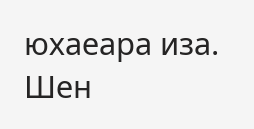юхаеара иза. Шен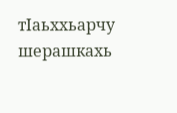тIаьххьарчу шерашкахь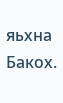яьхна Бакох.